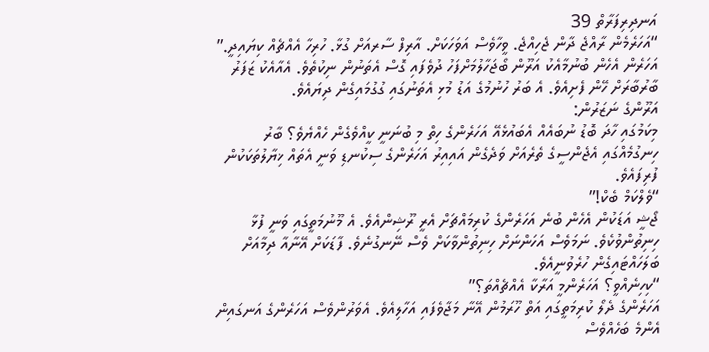އަނދިރިފަރާތް 39
“އަހަރެމެން ރާއްޖެ ދާން ޖެހިއްޖެ. ވީހާވެސް އަވަހަކަށް. އާރިފް ސާރއަށް ގުޅާ. ހުރިހާ އެއްޗެއް ކިޔައިދީ.”
އަހަރެން އެހެން ބުނުމާއެކު އަރޫން ބޯޖަހާލުމަށްފަހު ދުވެފައި ގޮސް އެތަނުން ނިކުތެވެ. އެއާއެކު ޒަފަރު ބާރުބާރަށް ހޭން ފެށިއެވެ. އެ ބަރު ހުނުމުގެ އަޑު މުޅި އެތަނުގައި ގުގުމައިގެން ދިޔައެވެ.
އަރޫންގެ ނަޒަރުން:
މިކަމުގައި ހާދަ ބޮޑު ނުބައެއް އެބައުޅެއޭ އަހަރެންގެ ހިތް މި ބުނަނީ ކީއްވެގެން ހެއްޔެވެ؟ ބާރު ހިނގުމެއްގައި އެޖެންސީގެ ތެރެއަށް ވަދެގެން އައިއިރު އަހަރެންގެ ސިކުނޑި ވަނީ އެތައް ޚިޔާލުތަކަކުން ފުރިފައެވެ.
“ވެލްކަމް ބެކް!”
ޖޯޝީ އަޑަކުން އެހެން ބުނެ އަހަރެންގެ ކުރިމައްޗަށް އެރީ ރޫޝިންއެވެ. އެ މޫނުމަތީގައި ވަނީ ފުޅާ ހިނިތުންވުކެވެ. ނަމަވެސް އަހަންނަށް ހިނިތުންވާކަށް ވެސް ނޭނގުނެވެ. ފާޑަކަށް އޭނާއާ ދިމާއަށް ބަލަހައްޓައިގެން ހުރެވުނީއެވެ.
“ކިހިނެއްވީ؟ އަހަރެންމީ އަރާކާ އެއްޗެއްތަ؟”
އަހަރެންގެ ދެލޯ ކުރިމަތީގައި އަތް ހޫރަމުން އޭނާ މަޖާވެފައި އަހާލިއެވެ. އެވަރުންވެސް އަހަރެންގެ އަނގައިން އެންމެ ބަހެއްވެސް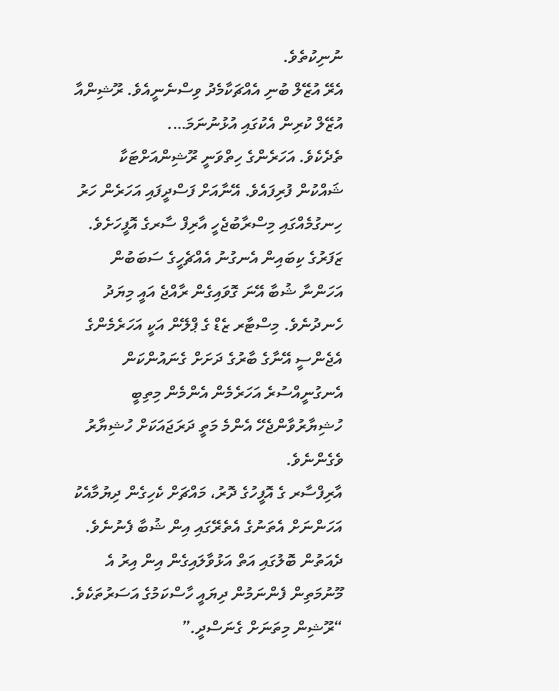ނުނިކުތެވެ.
އެރޭ އުޒޭލް ބުނި އެއްޗަކާމެދު ވިސްނެނީއެވެ. ރޫޝިންއާ އުޒޭލް ކުރިން އެކުގައި އުޅުނުނަމަ….
ތެދެކެވެ. އަހަރެންގެ ހިތްވަނީ ރޫޝިންއަށްޓަކާ ޝައްކުން ފުރިފައެވެ. އޭނާއަށް ފަސްދީފައި އަހަރެން ހަރު ހިނގުމެއްގައި މިސްރާބުޖެހީ އާރިފް ސާރގެ އޮފީހަށެވެ.
ޒަފަރުގެ ކިބައިން އެނގުނު އެއްޗެހީގެ ސަބަބުން އަހަންނާ ޝުބާ އޭނަ ގޮވައިގެން ރާއްޖެ އައީ މިޔަދު ހެނދުނެވެ. މިސްޓާރ ޒެޑް ގެ ޕްލޭން އަކީ އަހަރެމެންގެ އެޖެންސީ އޭނާގެ ބާރުގެ ދަށަށް ގެނައުންކަން އެނގުނީއްސުރެ އަހަރެމެން އެންމެން މިތިބީ ހުޝިޔާރުވާންޖެހޭ އެންމެ މަތީ ދަރަޖައަކަށް ހުޝިޔާރު ވެގެންނެވެ.
އާރިފްސާރ ގެ އޮފީހުގެ ދޮރު، މައްޗަށް ކެހިގެން ދިޔުމާއެކު އަހަންނަށް އެތަނުގެ އެތެރޭގައި އިން ޝުބާ ފެނުނެވެ. ދެއަތުން ބޮލުގައި އަތް އަޅުވާލައިގެން އިން އިރު އެ މޫނުމަތިން ފެންނަމުން ދިޔައީ ހާސްކަމުގެ އަސަރުތަކެވެ.
“ރޫޝިން މިތަނަށް ގެނަސްދީ.”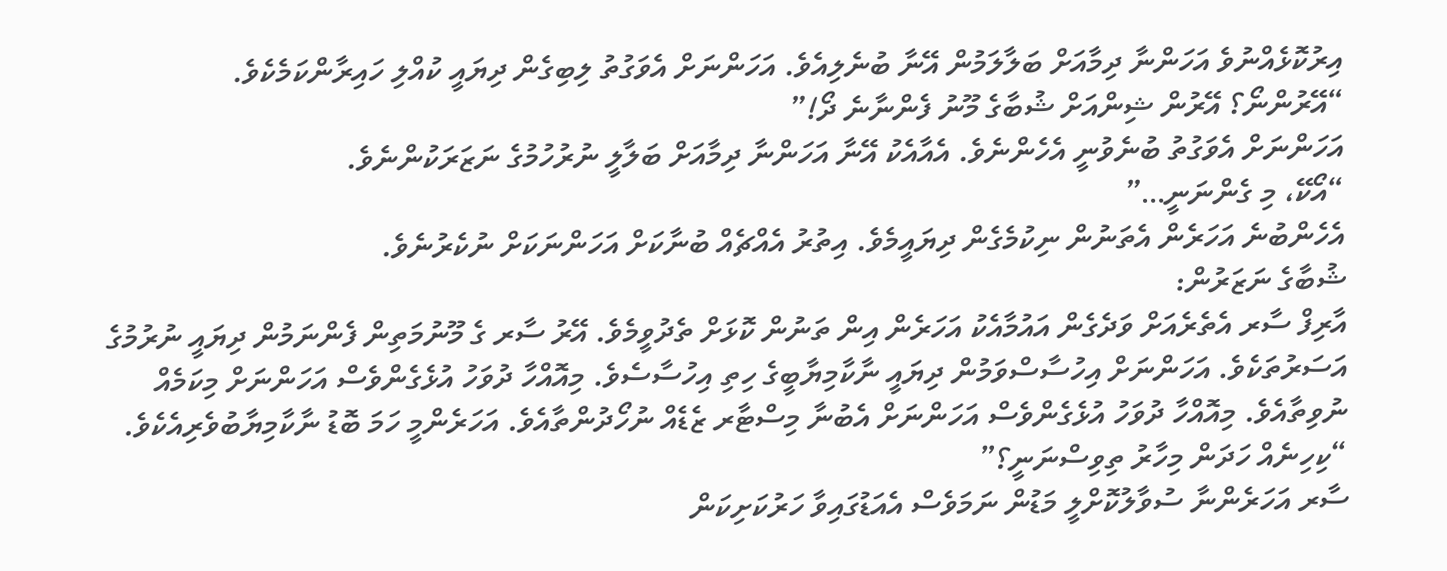އިރުކޮޅެއްނުވެ އަހަންނާ ދިމާއަށް ބަލާލަމުން އޭނާ ބުނެލިއެވެ. އަހަންނަށް އެވަގުތު ލިބިގެން ދިޔައީ ކުއްލި ހައިރާންކަމެކެވެ.
“އޭރުންނޯ؟ އޭރުން ޝިންއަށް ޝުބާގެ މޫނު ފެންނާނެ ދޯ!”
އަހަންނަށް އެވަގުތު ބުނެވުނީ އެހެންނެވެ. އެއާއެކު އޭނާ އަހަންނާ ދިމާއަށް ބަލާލީ ނުރުހުމުގެ ނަޒަރަކުންނެވެ.
“އޯކޭ، މި ގެންނަނީ…”
އެހެންބުނެ އަހަރެން އެތަނުން ނިކުމެގެން ދިޔައީމެވެ. އިތުރު އެއްޗެއް ބުނާކަށް އަހަންނަކަށް ނުކެރުނެވެ.
ޝުބާގެ ނަޒަރުން:
އާރިފް ސާރ އެތެރެއަށް ވަދެގެން އައުމާއެކު އަހަރެން އިން ތަނުން ކޮޅަށް ތެދުވީމެވެ. އޭރު ސާރ ގެ މޫނުމަތިން ފެންނަމުން ދިޔައީ ނުރުމުގެ އަސަރުތަކެވެ. އަހަންނަށް އިހުސާސްވަމުން ދިޔައީ ނާކާމިޔާބީގެ ހިތި އިހުސާސެވެ. މިއޮއްހާ ދުވަހު އުޅެގެންވެސް އަހަންނަށް މިކަމެއް ނުވިތާއެވެ. މިއޮއްހާ ދުވަހު އުޅެގެންވެސް އަހަންނަށް އެބުނާ މިސްޓާރ ޒެޑެއް ނުހޯދުންތާއެވެ. އަހަރެންމީ ހަމަ ބޮޑު ނާކާމިޔާބުވެރިއެކެވެ.
“ކިހިނެއް ހަދަން މިހާރު ތިވިސްނަނީ؟”
ސާރ އަހަރެންނާ ސުވާލުކޮށްލީ މަޑުން ނަމަވެސް އެއަޑުގައިވާ ހަރުކަށިކަން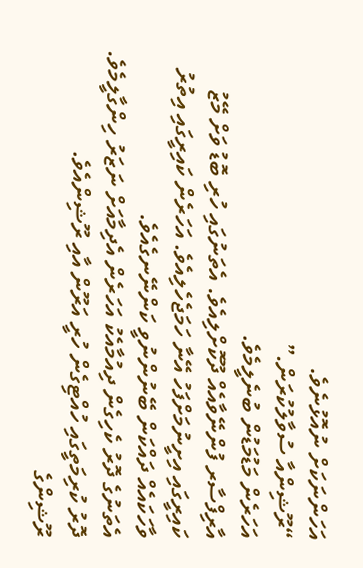އަހަންނަކަށް ނުއޮޅުނެވެ.
“ރޫޝިންއާ ސުވާލުކުރަން.”
އަހަރެން މަޑުމަޑުން ބުނެލީމެވެ.
އާރިފްސާރ ފުންނޭވާއެއް ދޫކޮށްލިއެވެ. އެތަނުގައި ހުރި ބޮޑު ވަށް މޭޒު ކައިރީގައި އިށީނުމަށްފަހު އޭނާ ހަމަޖެހެލިއެވެ. އަހަރެން ކައިރީގައި އިތުރު ވާހަކައެއް ދައްކަން ބޭނުންނުވީ ކަންނޭނގެއެވެ.
އެތަނުގެ ދޮރު ކެހިގެން ދިއުމާއެކު އަހަރެން އެދިމާއަށް ނަޒަރު ހިންގާލީމެވެ. ދޮރު ކުރިމަތީގައި ހުއްޓިގެން ހުރީ އަރޫން އާއި ރޫޝިންއެވެ.
ރޫޝިންގެ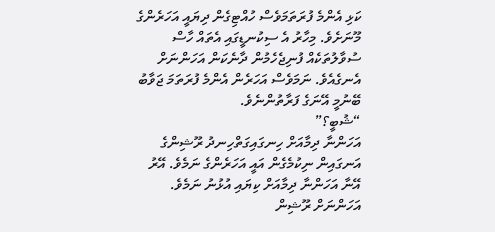ކަޅި އެންމެ ފުރަތަމަވެސް ހުއްޓިގެން ދިޔައީ އަހަރެންގެ މޫނަށެވެ. މިހާރު އެ ސިކުނޑީގައި އެތައް ހާސް ސުވާލުތަކެއް ފުނިޖެހެމުން ދާނެކަން އަހަންނަށް އެނގެއެވެ. ނަމަވެސް އަހަރެން އެންމެ ފުރަތަމަ ޖަވާބު ބޭނުމީ އޭނަގެ ފަރާތުންނެވެ.
“ޝުބީ؟”
އަހަންނާ ދިމާއަށް ހިނގައިގަތްހިނދު ރޫޝިންގެ އަނގައިން ނިކުމެގެން އައީ އަހަރެންގެ ނަމެވެ. އޭރު އޭނާ އަހަންނާ ދިމާއަށް ކިޔައި އުޅުނު ނަމެވެ. އަހަންނަށް ރޫޝިން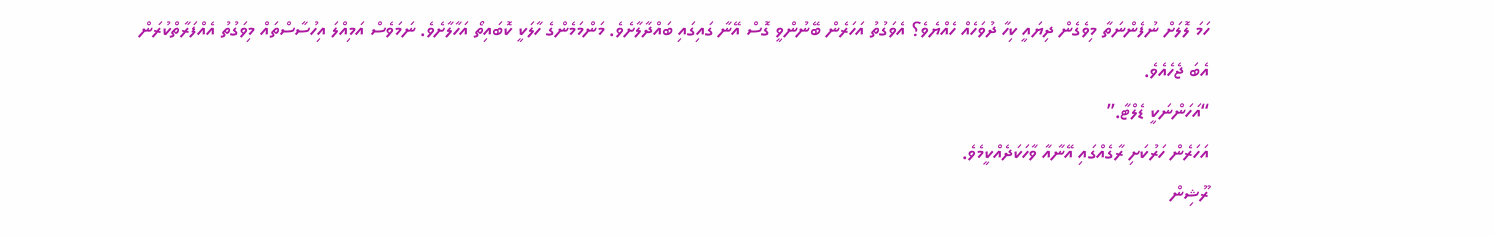ހަމަ ލޮލަށް ނުފެންނަތާ މިވެގެން ދިޔައީ ކިހާ ދުވަހެއް ހެއްޔެވެ؟ އެވަގުތު އަހަރެން ބޭނުންވީ ގޮސް އޭނާ ގައިގައި ބައްދާލާށެވެ. މަންމަމެންގެ ހާލަކީ ކޮބައިތޯ އަހާލާށެވެ. ނަމަވެސް އަމިއްލަ އިހުސާސްތައް މިވަގުތު އެއްފަރާތްކުރަން އެބަ ޖެހެއެވެ.
“އަހަންނަކީ ޑެލްޓާ.”
އަހަރެން ހަރުކަށި ރާގެއްގައި އޭނާއާ ވާހަކަދެއްކީމެވެ.
ރޫޝިން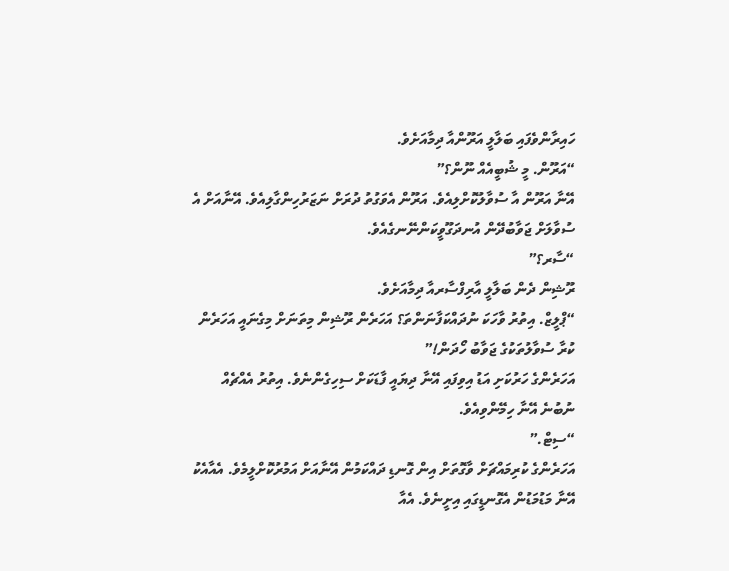ހައިރާންވެފައި ބަލާލީ އަރޫންއާ ދިމާއަށެވެ.
“އަރޫން. މީ ޝުބީއެއް ނޫން؟”
އޭނާ އަރޫން އާ ސުވާލުކޮށްލިއެވެ. އަރޫން އެވަގުތު ދުރަށް ނަޒަރުހިންގާލިއެވެ. އޭނާއަށް އެ ސުވާލަށް ޖަވާބުދޭން އުނދަގޫވީކަންނޭނގެއެވެ.
“ސާރ؟”
ރޫޝިން ދެން ބަލާލީ އާރިފްސާރއާ ދިމާއަށެވެ.
“ޕްލީޒް. އިތުރު ވާހަކަ ނުދައްކަފާނަންތަ؟ އަހަރެން ރޫޝިން މިތަނަށް މިގެނައީ އަހަރެން ކުރާ ސުވާލުތަކުގެ ޖަވާބު ހޯދަން!”
އަހަރެންގެ ހަރުކަށި އަޑު އިވިފައި އޭނާ ދިޔައީ ފާޑަކަށް ސިހިގެންނެވެ. އިތުރު އެއްޗެއް ނުބުނެ އޭނާ ހިމޭންވިއެވެ.
“ސިޓް.”
އަހަރެންގެ ކުރިމައްޗަށް ވާގޮތަށް އިން ގޮނޑި ދައްކަމުން އޭނާއަށް އަމުރުކޮށްލީމެވެ. އެއާއެކު އޭނާ މަޑުމަޑުން އެގޮނޑީގައި އިށީނެވެ. އެއާ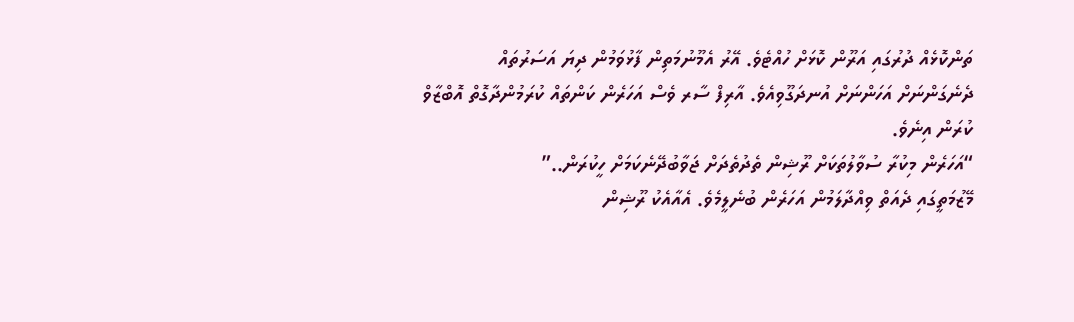ތަންކޮޅެއް ދުރުގައި އަރޫން ކޮޅަށް ހުއްޓެވެ. އޭރު އެމޫނުމަތިން ފާޅުވަމުން ދިޔަ އަސަރުތައް ދެނެގަންނަށް އަހަންނަށް އުނދަގޫވިއެވެ. އާރިފް ސާރ ވެސް އަހަރެން ކަންތައް ކުރަމުންދާގޮތް އޮބްޒާވް ކުރަން އިނެވެ.
“އަހަރެން މިކުރާ ސުވާލުތަކަށް ރޫޝިން ތެދުތެދަށް ޖަވާބުދޭނެކަމަށް ހީކުރަން..”
މޭޒުމަތީގައި ދެއަތް ވިއްދާލަމުން އަހަރެން ބުނެލީމެވެ. އެއާއެކު ރޫޝިން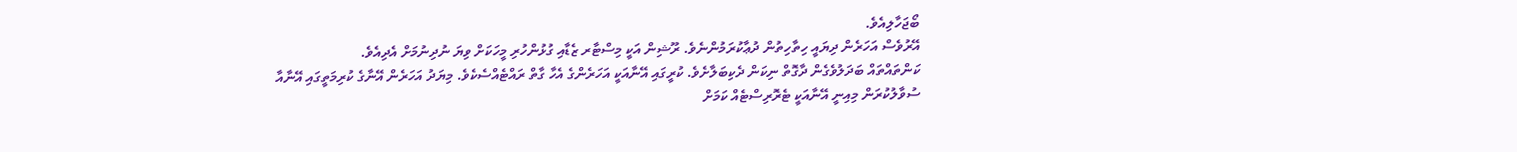ބޯޖަހާލިއެވެ.
އޭރުވެސް އަހަރެން ދިޔައީ ހިތާހިތުން ދުޢާކުރަމުންނެވެ. ރޫޝިން އަކީ މިސްޓާރ ޒެޑާއި ގުޅުންހުރި މީހަކަށް ވިޔަ ނުދިނުމަށް އެދިއެވެ.
ކަންތައްތައް ބަދަލުވެގެން ދާގޮތް ނިކަން ދެކިބަލާށެވެ. ކުރީގައި އޭނާއަކީ އަހަރެންގެ އެހާ ގާތް ރައްޓެއްސެކެވެ. މިޔަދު އަހަރެން އޭނާގެ ކުރިމަތީގައި އޭނާއާ ސުވާލުކުރަން މިއިނީ އޭނާއަކީ ޓެރޮރިސްޓެއް ކަމަށް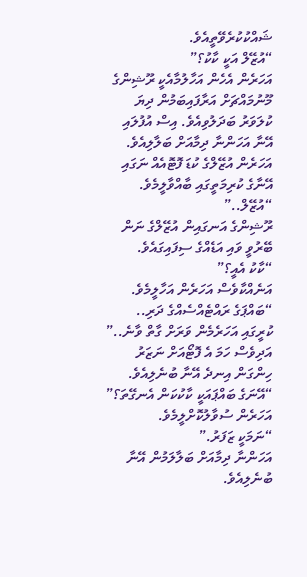ޝައްކުކުރެވޭތީއެވެ.
“އުޒޭލް އަކީ ކާކު؟”
އަހަރެން އެހެން އަހާލުމާއެކީ ރޫޝިންގެ މޫނުމައްޗަށް އަރާފައިބަމުން ދިޔަ ކުލަވަރު ބަދަލުވިއެވެ. އިސް އުފުލައި އޭނާ އަހަންނާ ދިމާއަށް ބަލާލިއެވެ.
އަހަރެން އުޒޭލްގެ ކުޑަ ފޮޓޮއެއް ނަގައި އޭނާގެ ކުރިމަތީގައި ބާއްވާލީމެވެ.
“އުޒޭލް..”
ރޫޝިންގެ އަނގައިން އުޒޭލްގެ ނަން ބޭރުވީ ވައި އަޑެއްގެ ސިފައިގައެވެ.
“ކާކު އެއީ؟”
އަނެއްކާވެސް އަހަރެން އަހާލީމެވެ.
“ބައްޕަގެ ރައްޓެއްސެއްގެ ދަރި.. ކުރީގައި އަހަރެމެން ވަރަށް ގާތް ވާނެ..”
އަދިވެސް ހަމަ އެ ފޮޓޯއަށް ނަޒަރު ހިންގަން އިނދެ އޭނާ ބުނެލިއެވެ.
“އޭނަގެ ބައްޕައަކީ ކާކުކަން އެނގޭތަ؟”
އަހަރެން ސުވާލުކޮށްލީމެވެ.
“ނަމަކީ ޒަފަރު.”
އަހަންނާ ދިމާއަށް ބަލާލަމުން އޭނާ ބުނެލިއެވެ.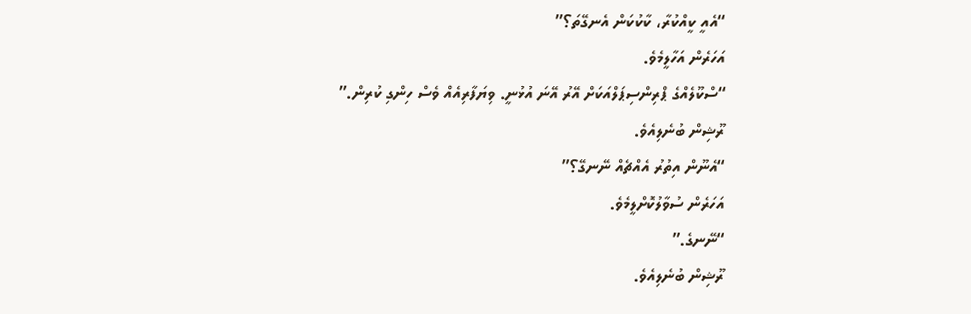“އެއީ ކީއްކުރާ، ކާކުކަން އެނގޭތަ؟”
އަހަރެން އަހާލީމެވެ.
“ސްކޫލެއްގެ ޕްރިންސިޕަލްއަކަށް އޭރު އޭނަ އުޅުނީ. ވިޔަފާރިއެއް ވެސް ހިންގި ކުރިން.”
ރޫޝިން ބުނެލިއެވެ.
“އެނޫން އިތުރު އެއްޗެއް ނޭނގޭ؟”
އަހަރެން ސުވާލުކޮށްލީމެވެ.
“ނޭނގެ.”
ރޫޝިން ބުނެލިއެވެ.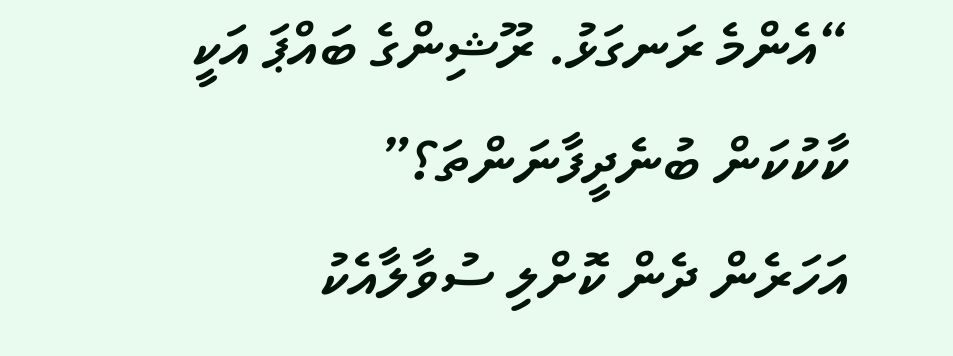“އެންމެ ރަނގަޅު. ރޫޝިންގެ ބައްޕަ އަކީ ކާކުކަން ބުނެދީފާނަންތަ؟”
އަހަރެން ދެން ކޮށްލި ސުވާލާއެކު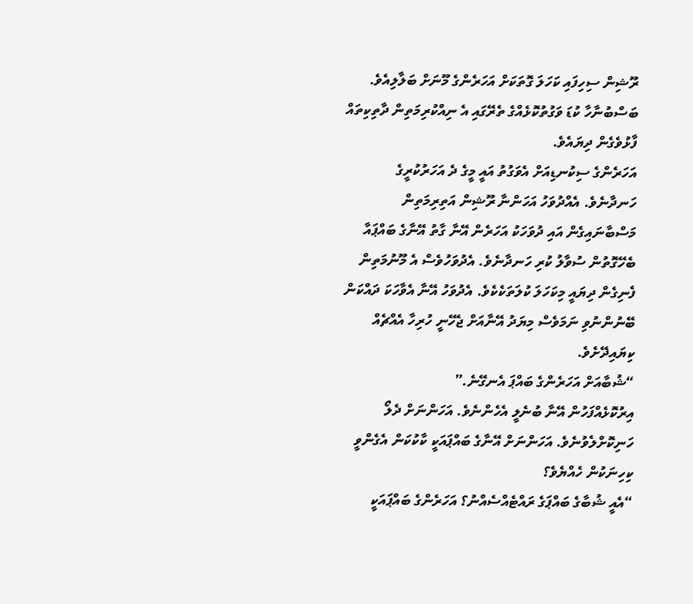ރޫޝިން ސިހިފައި ކަހަލަ ގޮތަކަށް އަހަރެންގެ މޫނަށް ބަލާލިއެވެ. ބަސްބުނާހާ ކުޑަ ވަގުތުކޮޅެއްގެ ތެރޭގައި އެ ނިއްކުރިމަތިން ދާތިކިތައް ފާޅުވެގެން ދިޔައެވެ.
އަހަރެންގެ ސިކުނޑިއަށް އެވަގުތު އައީ މީގެ ދެ އަހަރުކުރީގެ ހަނދާނެވެ. އެއްދުވަހު އަހަންނާ ރޫޝިން އަތިރިމަތިން މަސްބާނައިގެން އައި ދުވަހަކު އަހަރެން އޭނާ ގާތު އޭނާގެ ބައްޕައާ ބެހޭގޮތުން ސުވާލު ކުރި ހަނދާނެވެ. އެދުވަހުވެސް އެ މޫނުމަތިން ފެނިގެން ދިޔައީ މިކަހަލަ ކުލަތަކެކެވެ. އެދުވަހު އޭނާ އެވާހަކަ ދައްކަން ބޭނުންނުވި ނަމަވެސް މިޔަދު އޭނާއަށް ޖެހޭނީ ހުރިހާ އެއްޗެއް ކިޔައިދޭށެވެ.
“ޝުބާއަށް އަހަރެންގެ ބައްޕަ އެނގޭނެ.”
އިރުކޮޅެއްފަހުން އޭނާ ބުނެލީ އެހެންނެވެ. އަހަންނަށް ދެލޯ ހަނިކޮށްލެވުނެވެ. އަހަންނަށް އޭނާގެ ބައްޕައަކީ ކާކުކަން އެގެންވީ ކިހިނަކުން ހެއްޔެވެ؟
“އެއީ ޝުބާގެ ބައްޕަގެ ރައްޓެއްސެއްނު؟ އަހަރެންގެ ބައްޕައަކީ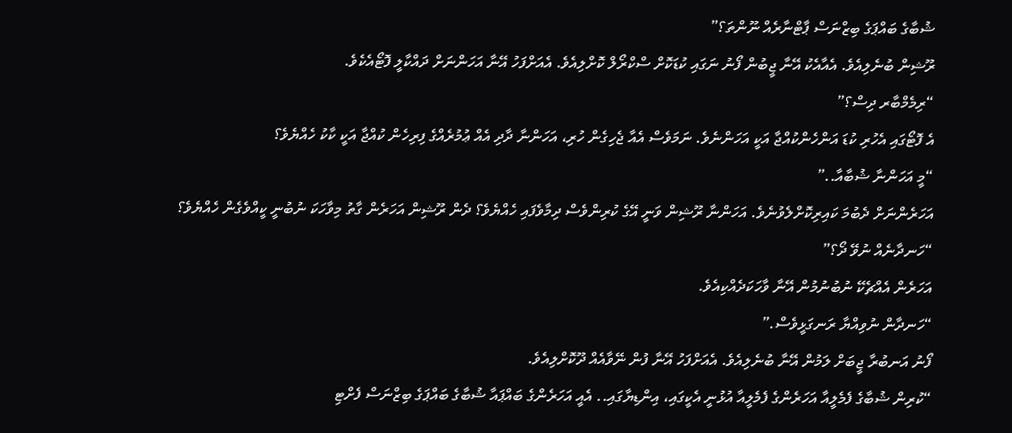ޝުބާގެ ބައްޕަގެ ބިޒްނަސް ޕާޓްނާރެއް ނޫންތަ؟”
ރޫޝިން ބުނެލިއެވެ. އެއާއެކު އޭނާ ޖީބުން ފޯނު ނަގައި ކުޑަކޮށް ސްކްރޯލް ކޮށްލިއެވެ. އެއަށްފަހު އޭނާ އަހަންނަށް ދައްކާލީ ފޮޓޯއެކެވެ.
“ރިމެމްބާރ ދިސް؟”
އެ ފޮޓޯގައި އެހުރި ކުޑަ އަންހެންކުއްޖާ އަކީ އަހަންނެވެ. ނަމަވެސް އެއާ ޖެހިގެން ހުރި، އަހަންނާ ދާދި އެއް ޢުމުރެއްގެ ފިރިހެން ކުއްޖާ އަކީ ކާކު ހެއްޔެވެ؟
“މީ އަހަންނާ ޝުބާއާ..”
އަހަރެންނަށް ދެބުމަ ކައިރިކޮށްލެވުނެވެ. އަހަންނާ ރޫޝިން ވަނީ އޭގެ ކުރިންވެސް ދިމާވެފައި ހެއްޔެވެ؟ ދެން ރޫޝިން އަހަރެން ގާތު މިވާހަކަ ނުބުނީ ކީއްވެގެން ހެއްޔެވެ؟
“ހަނދާނެއް ނުވޭ ދޯ؟”
އަހަރެން އެއްޗެކޭ ނުބުނުމުން އޭނާ ވާހަކަދެއްކިއެވެ.
“ހަނދާން ނުވިއްޔާ ރަނގަޅީވެސް.”
ފޯނު އަނބުރާ ޖީބަށް ލަމުން އޭނާ ބުނެލިއެވެ. އެއަށްފަހު އޭނާ ފުން ނޭވާއެއް ދޫކޮށްލިއެވެ.
“ކުރިން ޝުބާގެ ފެމެލީއާ އަހަރެންގެ ފެމެލީއާ އުޅުނީ އެކީގައި، އިންޑިޔާގައި.. އެއީ އަހަރެންގެ ބައްޕައާ ޝުބާގެ ބައްޕަގެ ބިޒްނަސް ފެށްޓި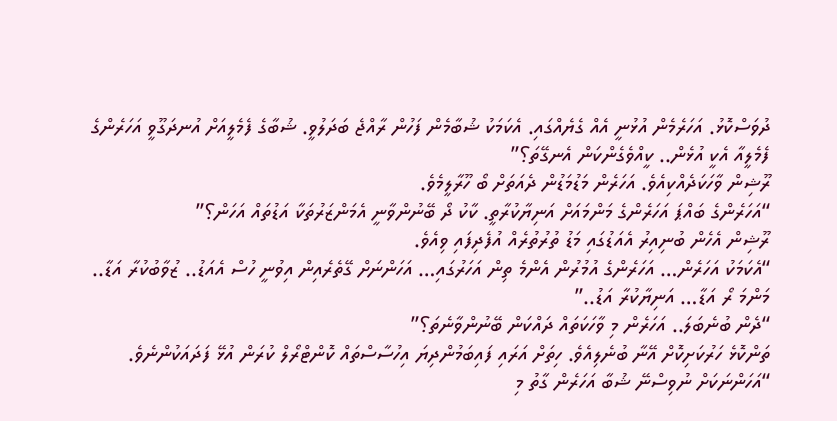ދުވަސްކޮޅު. އަހަރެމެން އުޅުނީ އެއް ގެޔެއްގައި. އެކަމަކު ޝުބާމެން ފަހުން ރާއްޖެ ބަދަލުވީ. ޝުބާގެ ފެމެލީއަށް އުނދަގޫވީ އަހަރެންގެ ފެމެލީއާ އެކީ އުޅެން.. ކީއްވެގެންކަން އެނގޭތަ؟”
ރޫޝިން ވާހަކަދެއްކިއެވެ. އަހަރެން މަޑުމަޑުން ދެއަތަށް ބޯ ހޫރާލީމެވެ.
“އަހަރެންގެ ބައްޕަ އަހަރެންގެ މަންމައަށް އަނިޔާކުރާތީ. ކާކު ދޯ ބޭނުންވާނީ އެމަންޒަރުތަކާ އަޑުތައް އަހަން؟”
ރޫޝިން އެހެން ބުނިއިރު އެއަޑުގައި މަޑު ތުރުތުރެއް އުފެދިފައި ވިއެވެ.
“އެކަމަކު އަހަރެން… އަހަރެންގެ އުމުރުން އެންމެ ތިން އަހަރުގައި… އަހަންނަށް ގޭތެރެއިން އިވުނީ ހުސް އެއަޑު.. ޒުވާބުކުރާ އަޑާ.. މަންމަ ރޯ އަޑާ… އަނިޔާކުރާ އަޑު..”
“ދެން ބުނެބަލަ.. އަހަރެން މި ވާހަކަތައް ދައްކަން ބޭނުންވާނެތަ؟”
ތަންކޮޅެ ހަރުކަށިކޮށް އޭނާ ބުނެލިއެވެ. ހިތަށް އަރައި ފައިބަމުންދިޔަ އިހުސާސްތައް ކޮންޓްރޯލް ކުރަން އުޅޭ ފަދައަކުންނެވެ.
“އަހަންނަކަށް ނުވިސްނޭ ޝުބާ އަހަރެން ގާތު މި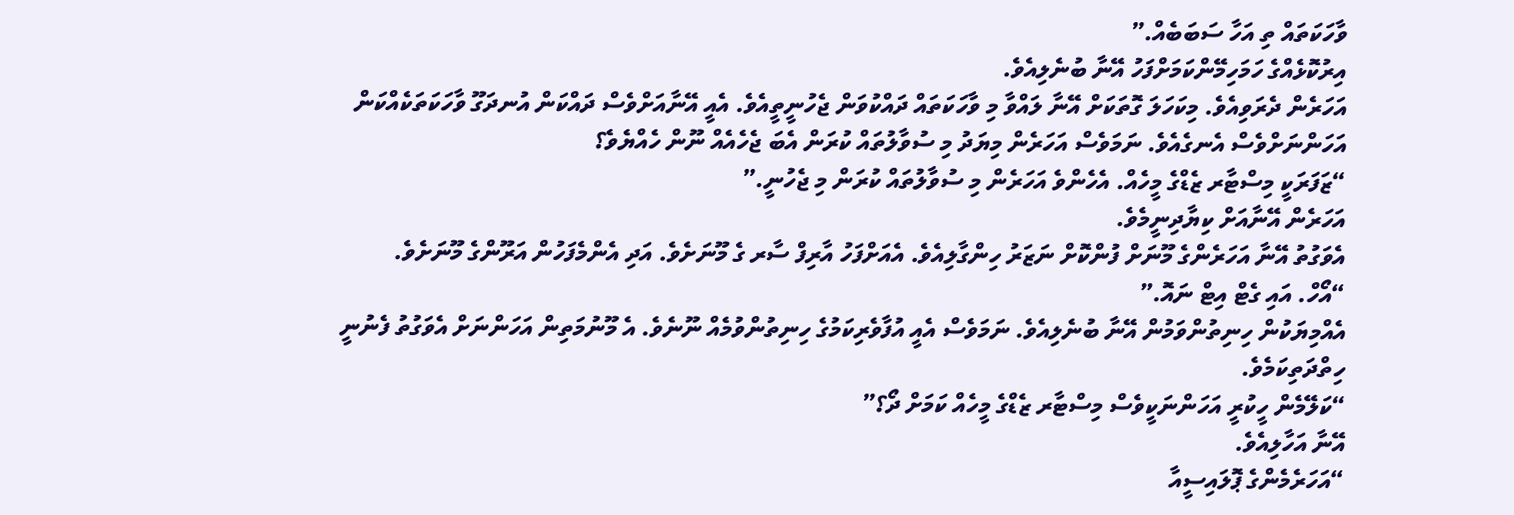ވާހަކަތައް ތި އަހާ ސަބަބެއް.”
އިރުކޮޅެއްގެ ހަމަހިމޭންކަމަށްފަހު އޭނާ ބުނެލިއެވެ.
އަހަރެން ދެރަވިއެވެ. މިކަހަލަ ގޮތަކަށް އޭނާ ލައްވާ މި ވާހަކަތައް ދައްކުވަން ޖެހުނީތީއެވެ. އެއީ އޭނާއަށްވެސް ދައްކަން އުނދަގޫ ވާހަކަތަކެއްކަން އަހަންނަށްވެސް އެނގެއެވެ. ނަމަވެސް އަހަރެން މިޔަދު މި ސުވާލުތައް ކުރަން އެބަ ޖެހެއެއް ނޫން ހެއްޔެވެ؟
“ޒަފަރަކީ މިސްޓާރ ޒެޑްގެ މީހެއް. އެހެންވެ އަހަރެން މި ސުވާލުތައް ކުރަން މި ޖެހުނީ.”
އަހަރެން އޭނާއަށް ކިޔާދިނީމެވެ.
އެވަގުތު އޭނާ އަހަރެންގެ މޫނަށް ފުންކޮށް ނަޒަރު ހިންގާލިއެވެ. އެއަށްފަހު އާރިފް ސާރ ގެ މޫނަށެވެ. އަދި އެންމެފަހުން އަރޫންގެ މޫނަށެވެ.
“އޯހް. އައި ގެޓް އިޓް ނައޮ.”
އެއްމިޔަކުން ހިނިތުންވަމުން އޭނާ ބުނެލިއެވެ. ނަމަވެސް އެއީ އުފާވެރިކަމުގެ ހިނިތުންވުމެއް ނޫނެވެ. އެ މޫނުމަތިން އަހަންނަށް އެވަގުތު ފެނުނީ ހިތްދަތިކަމެވެ.
“ކަލޭމެން ހީކުރީ އަހަންނަކީވެސް މިސްޓާރ ޒެޑްގެ މީހެއް ކަމަށް ދޯ؟”
އޭނާ އަހާލިއެވެ.
“އަހަރެމެންގެ ޕޮލައިސީއާ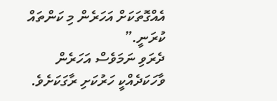އެއްގޮތަކަށް އަހަރެން މި ކަންތައް ކުރަނީ.”
ދެރަވި ނަމަވެސް އަހަރެން ވާހަކަދެއްކީ ހަރުކަށި ރާގަކަށެވެ.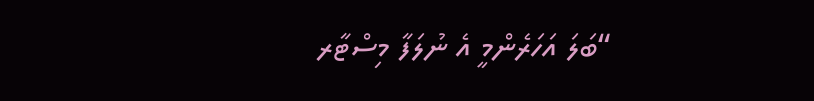“ބަލަ އަހަރެންމީ އެ ނުލަފާ މިސްޓާރ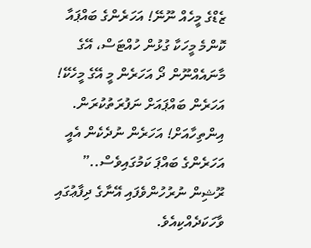ޒެޑްގެ މީހެއް ނޫނޭ! އަހަރެންގެ ބައްޕައާ ކޮންމެ މީހަކާ ގުޅުން ހުއްޓަސް، އޭގެ މާނައެއްނޫން ދޯ އަހަރެން މީ އޭގެ މީހެކޭ! އަހަރެން ބައްޕައަށް ނަފުރަތުކުރަން. އިންތިހާއަށް! އަހަރެން ނުދެކެން އެއީ އަހަރެންގެ ބައްޕަ ކަމުގައިވެސް..”
ރޫޝިން ނުރުހުންވެފައި އޭނާގެ ދިފާޢުގައި ވާހަކަދެއްކިއެވެ.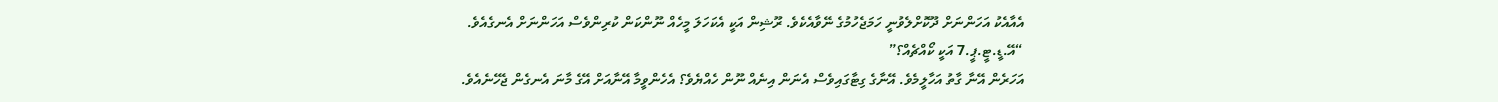އެއާއެކު އަހަންނަށް ދޫކޮށްލެވުނީ ހަމަޖެހުމުގެ ނޭވާއެކެވެ. ރޫޝިން އަކީ އެކަހަލަ މީހެއް ނޫންކަން ކުރިންވެސް އަހަންނަށް އެނގެއެވެ.
“އޭ.ޑީ.ޓީ.ޕީ.7 އަކީ ކޯއްޗެއް؟”
އަހަރެން އޭނާ ގާތު އަހާލީމެވެ. އޭނާގެ ގިޓާގައިވެސް އެނަން އިނެއް ނޫން ހެއްޔެވެ؟ އެހެންވީމާ އޭނާއަށް އޭގެ މާނަ އެނގެން ޖެހޭނެއެވެ.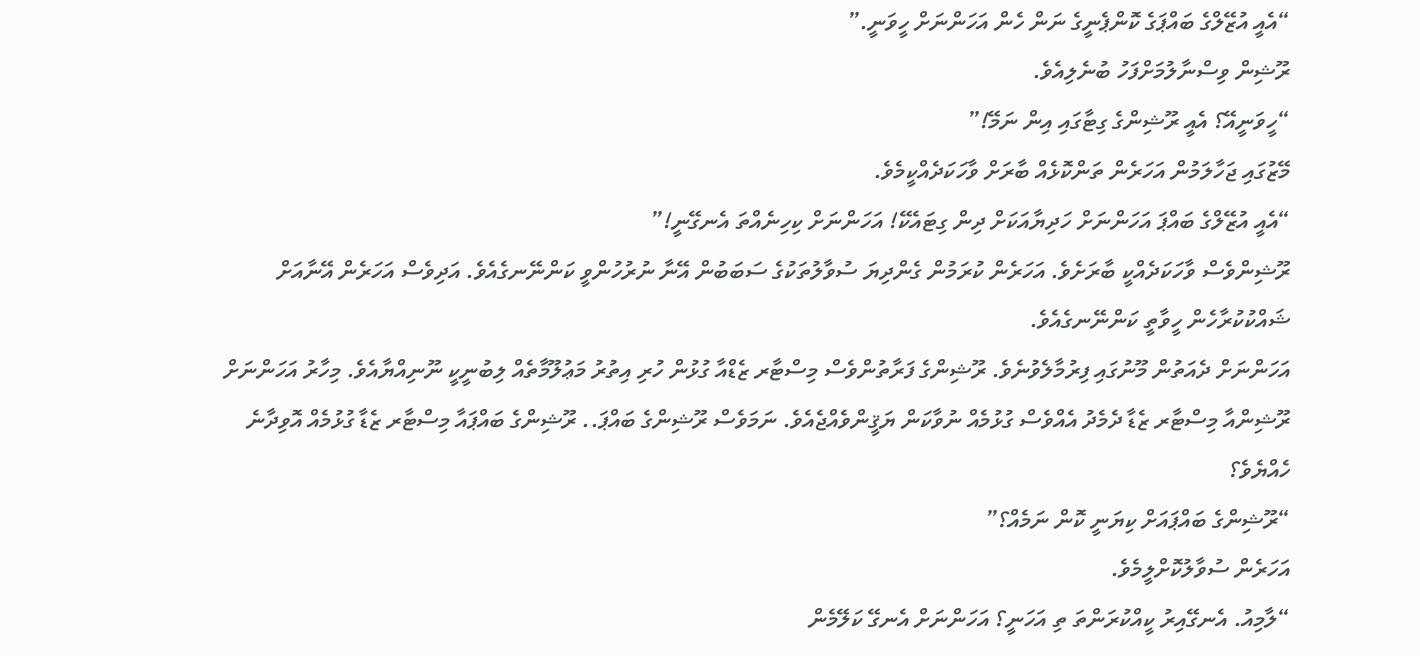“އެއީ އުޒޭލްގެ ބައްޕަގެ ކޮންޕެނީގެ ނަން ހެން އަހަންނަށް ހީވަނީ.”
ރޫޝިން ވިސްނާލުމަށްފަހު ބުނެލިއެވެ.
“ހީވަނީއޭ؟ އެއީ ރޫޝިންގެ ގިޓާގައި އިން ނަމޭ!”
މޭޒުގައި ޖަހާލަމުން އަހަރެން ތަންކޮޅެއް ބާރަށް ވާހަކަދެއްކީމެވެ.
“އެއީ އުޒޭލްގެ ބައްޕަ އަހަންނަށް ހަދިޔާއަކަށް ދިން ގިޓައެކޭ! އަހަންނަށް ކިހިނެއްތަ އެނގޭނީ!”
ރޫޝިންވެސް ވާހަކަދެއްކީ ބާރަށެވެ. އަހަރެން ކުރަމުން ގެންދިޔަ ސުވާލުތަކުގެ ސަބަބުން އޭނާ ނުރުހުންވީ ކަންނޭނގެއެވެ. އަދިވެސް އަހަރެން އޭނާއަށް ޝައްކުކުރާހެން ހީވާތީ ކަންނޭނގެއެވެ.
އަހަންނަށް ދެއަތުން މޫނުގައި ފިރުމާލެވުނެވެ. ރޫޝިންގެ ފަރާތުންވެސް މިސްޓާރ ޒެޑްއާ ގުޅުން ހުރި އިތުރު މަޢުލޫމާތެއް ލިބުނީކީ ނޫނިއްޔާއެވެ. މިހާރު އަހަންނަށް ރޫޝިންއާ މިސްޓާރ ޒެޑާ ދެމެދު އެއްވެސް ގުޅުމެއް ނުވާކަން ޔަޤީންވެއްޖެއެވެ. ނަމަވެސް ރޫޝިންގެ ބައްޕަ.. ރޫޝިންގެ ބައްޕައާ މިސްޓާރ ޒެޑާ ގުޅުމެއް އޮވިދާނެ ހެއްޔެވެ؟
“ރޫޝިންގެ ބައްޕައަށް ކިޔަނީ ކޮން ނަމެއް؟”
އަހަރެން ސުވާލުކޮށްލީމެވެ.
“ލާމިއު. އެނގޭއިރު ކީއްކުރަންތަ ތި އަހަނީ؟ އަހަންނަށް އެނގޭ ކަލޭމެން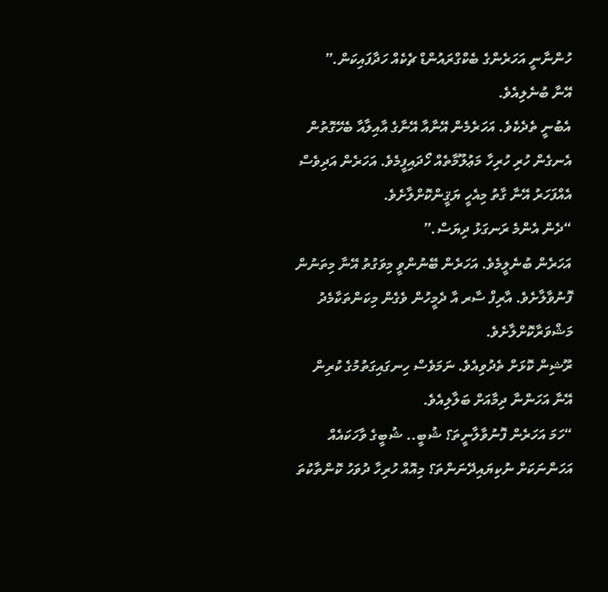ހުންނާނީ އަހަރެންގެ ބެކްގްރައުންޑް ޗެކެއް ހަދާފައިކަން.”
އޭނާ ބުނެލިއެވެ.
އެބުނީ ތެދެކެވެ. އަހަރެމެން އޭނާއާ އޭނާގެ އާއިލާއާ ބެހޭގޮތުން އެނގެން ހުރި ހުރިހާ މަޢުލޫމާތެއް ހޯދައިފީމެވެ. އަހަރެން އަދިވެސް އެއްފަހަރު އޭނާ ގާތު މިއެހީ ޔަޤީންކޮށްލާށެވެ.
“ދެން އެންމެ ރަނގަޅު ދިޔަސް.”
އަހަރެން ބުނެލީމެވެ. އަހަރެން ބޭނުންވީ މިވަގުތު އޭނާ މިތަނުން ފޮނުވާލާށެވެ. އާރިފް ސާރ އާ ދެމީހުން ވެގެން މިކަންތަކާމެދު މަޝްވަރާކޮށްލާށެވެ.
ރޫޝިން ކޮޅަށް ތެދުވިއެވެ. ނަމަވެސް ހިނގައިގަތުމުގެ ކުރިން އޭނާ އަހަންނާ ދިމާއަށް ބަލާލިއެވެ.
“ހަމަ އަހަރެން ފޮނުވާލާނީތަ؟ ޝުބީ.. ޝުބީގެ ވާހަކައެއް އަހަންނަކަށް ނުކިޔައިދޭނަންތަ؟ މިއޮއް ހުރިހާ ދުވަހު ކޮންތާކުތަ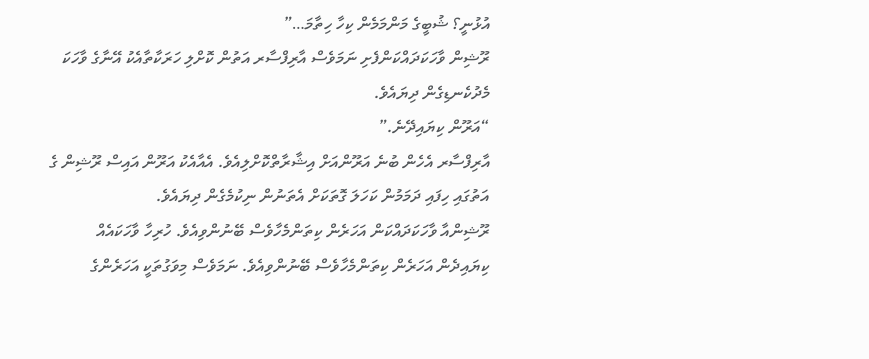އުޅުނީ؟ ޝުބީގެ މަންމަމެން ކިހާ ހިތާމަ…”
ރޫޝިން ވާހަކަދައްކަންފެށި ނަމަވެސް އާރިފްސާރ އަތުން ކޮށްލި ހަރަކާތާއެކު އޭނާގެ ވާހަކަ މެދުކެނޑިގެން ދިޔައެވެ.
“އަރޫން ކިޔައިދޭނެ.”
އާރިފްސާރ އެހެން ބުނެ އަރޫންއަށް އިޝާރާތްކޮށްލިއެވެ. އެއާއެކު އަރޫން އައިސް ރޫޝިން ގެ އަތުގައި ހިފައި ދަމަމުން ކަހަލަ ގޮތަކަށް އެތަނުން ނިކުމެގެން ދިޔައެވެ.
ރޫޝިންއާ ވާހަކަދައްކަން އަހަރެން ކިތަންމެހާވެސް ބޭނުންވިއެވެ. ހުރިހާ ވާހަކައެއް ކިޔައިދެން އަހަރެން ކިތަންމެހާވެސް ބޭނުންވިއެވެ. ނަމަވެސް މިވަގުތަކީ އަހަރެންގެ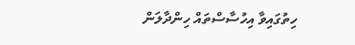ހިތުގައިވާ އިހުސާސްތައް ހިންދާލަން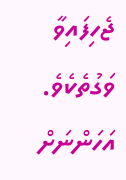ޖެހިފައިވާ ވަގުތެކެވެ. އަހަންނަށް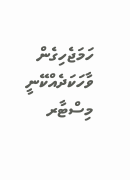ހަމަޖެހިގެން ވާހަކަދެއްކޭނީ މިސްޓާރ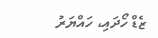ޒެޑް ހޯދައި، ހައްޔަރު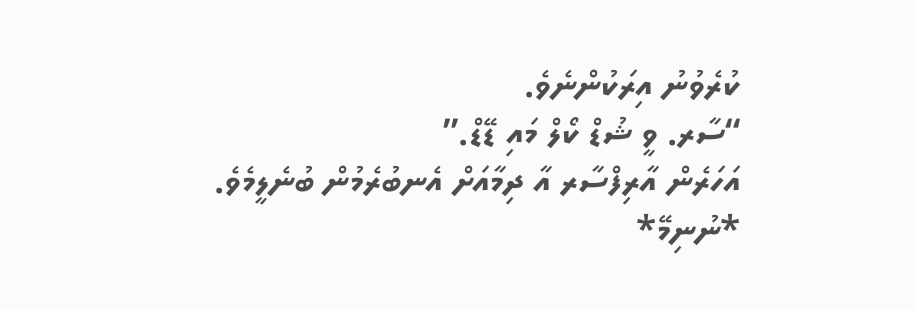ކުރެވުނު އިރަކުންނެވެ.
“ސާރ. ވީ ޝުޑް ކޯލް މައި ޑޭޑް.”
އަހަރެން އާރިފްސާރ އާ ދިމާއަށް އެނބުރެމުން ބުނެލީމެވެ.
*ނުނިމޭ*